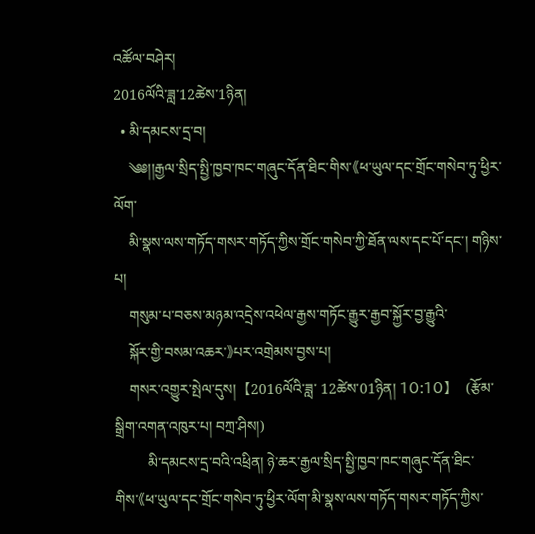འཚོལ་བཤེར།
2016ལོའི་ཟླ་12ཚེས་1ཉིན།
  • མི་དམངས་དྲ་བ།
    ༄༅།།རྒྱལ་སྲིད་སྤྱི་ཁྱབ་ཁང་གཞུང་དོན་ཐིང་གིས་《ཕ་ཡུལ་དང་གྲོང་གསེབ་ཏུ་ཕྱིར་ལོག་
    མི་སྣས་ལས་གཏོད་གསར་གཏོད་ཀྱིས་གྲོང་གསེབ་ཀྱི་ཐོན་ལས་དང་པོ་དང་། གཉིས་པ།
    གསུམ་པ་བཅས་མཉམ་འདྲེས་འཕེལ་རྒྱས་གཏོང་རྒྱུར་རྒྱབ་སྐྱོར་བྱ་རྒྱུའི་
    སྐོར་གྱི་བསམ་འཆར་》པར་འགྲེམས་བྱས་པ།
    གསར་འགྱུར་སྤེལ་དུས།  【2016ལོའི་ཟླ་ 12ཚེས་01ཉིན། 10:10】   (རྩོམ་སྒྲིག་འགན་འཁུར་པ། བཀྲ་ཤིས།)
         མི་དམངས་དྲ་བའི་འཕྲིན། ཉེ་ཆར་རྒྱལ་སྲིད་སྤྱི་ཁྱབ་ཁང་གཞུང་དོན་ཐིང་གིས་《ཕ་ཡུལ་དང་གྲོང་གསེབ་ཏུ་ཕྱིར་ལོག་མི་སྣས་ལས་གཏོད་གསར་གཏོད་ཀྱིས་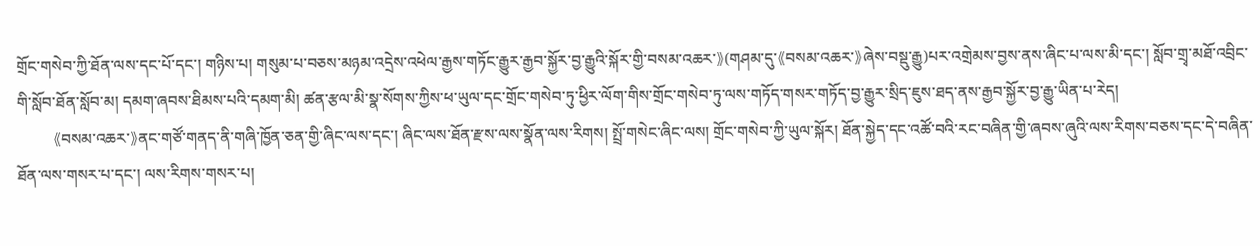གྲོང་གསེབ་ཀྱི་ཐོན་ལས་དང་པོ་དང་། གཉིས་པ། གསུམ་པ་བཅས་མཉམ་འདྲེས་འཕེལ་རྒྱས་གཏོང་རྒྱུར་རྒྱབ་སྐྱོར་བྱ་རྒྱུའི་སྐོར་གྱི་བསམ་འཆར་》(གཤམ་དུ་《བསམ་འཆར་》ཞེས་བསྡུ་རྒྱུ)པར་འགྲེམས་བྱས་ནས་ཞིང་པ་ལས་མི་དང་། སློབ་གྲྭ་མཐོ་འབྲིང་གི་སློབ་ཐོན་སློབ་མ། དམག་ཞབས་ཐིམས་པའི་དམག་མི། ཚན་རྩལ་མི་སྣ་སོགས་ཀྱིས་ཕ་ཡུལ་དང་གྲོང་གསེབ་ཏུ་ཕྱིར་ལོག་གིས་གྲོང་གསེབ་ཏུ་ལས་གཏོད་གསར་གཏོད་བྱ་རྒྱུར་སྲིད་ཇུས་ཐད་ནས་རྒྱབ་སྐྱོར་བྱ་རྒྱུ་ཡིན་པ་རེད།
         《བསམ་འཆར་》ནང་གཙོ་གནད་ནི་གཞི་ཁྱོན་ཅན་གྱི་ཞིང་ལས་དང་། ཞིང་ལས་ཐོན་རྫས་ལས་སྣོན་ལས་རིགས། སྤྲོ་གསེང་ཞིང་ལས། གྲོང་གསེབ་ཀྱི་ཡུལ་སྐོར། ཐོན་སྐྱེད་དང་འཚོ་བའི་རང་བཞིན་གྱི་ཞབས་ཞུའི་ལས་རིགས་བཅས་དང་དེ་བཞིན་ཐོན་ལས་གསར་པ་དང་། ལས་རིགས་གསར་པ།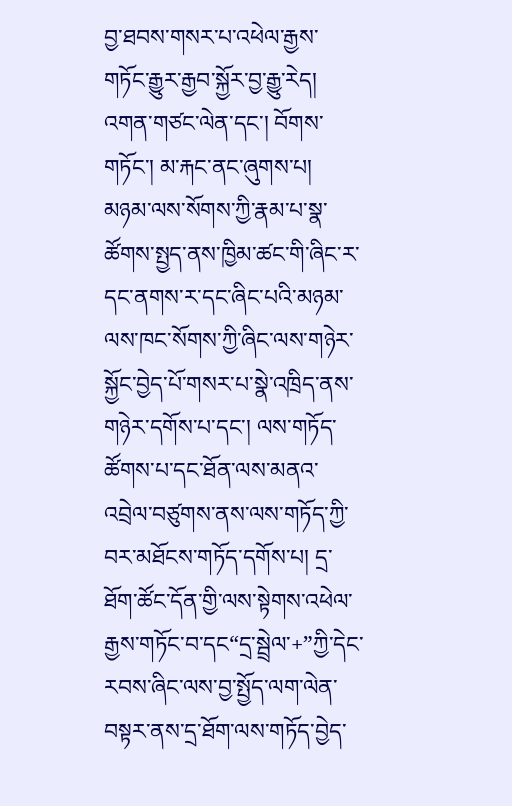བྱ་ཐབས་གསར་པ་འཕེལ་རྒྱས་གཏོང་རྒྱུར་རྒྱབ་སྐྱོར་བྱ་རྒྱུ་རེད། འགན་གཙང་ལེན་དང་། བོགས་གཏོང་། མ་རྐང་ནང་ཞུགས་པ། མཉམ་ལས་སོགས་ཀྱི་རྣམ་པ་སྣ་ཚོགས་སྤྱད་ནས་ཁྱིམ་ཚང་གི་ཞིང་ར་དང་ནགས་ར་དང་ཞིང་པའི་མཉམ་ལས་ཁང་སོགས་ཀྱི་ཞིང་ལས་གཉེར་སྐྱོང་བྱེད་པོ་གསར་པ་སྣེ་འཁྲིད་ནས་གཉེར་དགོས་པ་དང་། ལས་གཏོད་ཚོགས་པ་དང་ཐོན་ལས་མནའ་འབྲེལ་བཙུགས་ནས་ལས་གཏོད་ཀྱི་བར་མཐོངས་གཏོད་དགོས་པ། དྲ་ཐོག་ཚོང་དོན་གྱི་ལས་སྟེགས་འཕེལ་རྒྱས་གཏོང་བ་དང“དྲ་སྦྲེལ་+”ཀྱི་དེང་རབས་ཞིང་ལས་བྱ་སྤྱོད་ལག་ལེན་བསྟར་ནས་དྲ་ཐོག་ལས་གཏོད་བྱེད་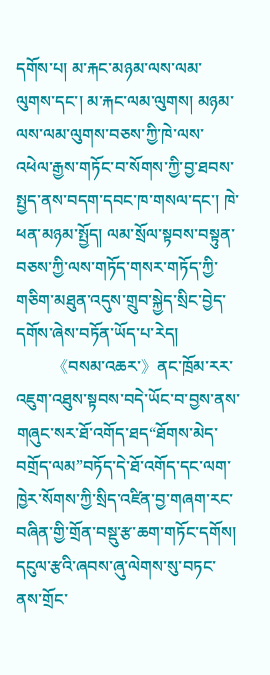དགོས་པ། མ་རྐང་མཉམ་ལས་ལམ་ལུགས་དང་། མ་རྐང་ལམ་ལུགས། མཉམ་ལས་ལམ་ལུགས་བཅས་ཀྱི་ཁེ་ལས་འཕེལ་རྒྱས་གཏོང་བ་སོགས་ཀྱི་བྱ་ཐབས་སྤྱད་ནས་བདག་དབང་ཁ་གསལ་དང་། ཁེ་ཕན་མཉམ་སྤྱོད། ལམ་སྲོལ་སྟབས་བསྟུན་བཅས་ཀྱི་ལས་གཏོད་གསར་གཏོད་ཀྱི་གཅིག་མཐུན་འདུས་གྲུབ་སྐྱེད་སྲིང་བྱེད་དགོས་ཞེས་བཏོན་ཡོད་པ་རེད།
         《བསམ་འཆར་》ནང་ཁྲོམ་རར་འཇུག་འཐུས་སྟབས་བདེ་ཡོང་བ་བྱས་ནས་གཞུང་སར་ཐོ་འགོད་ཐད“ཐོགས་མེད་བགྲོད་ལམ”བཏོད་དེ་ཐོ་འགོད་དང་ལག་ཁྱེར་སོགས་ཀྱི་སྲིད་འཛིན་བྱ་གཞག་རང་བཞིན་གྱི་གྲོན་བསྡུ་རྩ་ཆག་གཏོང་དགོས། དངུལ་རྩའི་ཞབས་ཞུ་ལེགས་སུ་བཏང་ནས་གྲོང་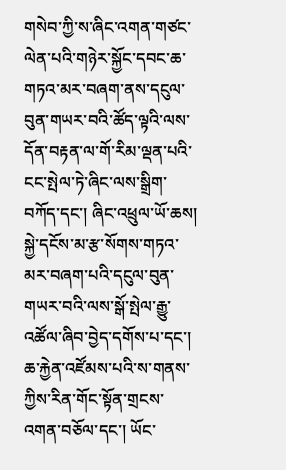གསེབ་ཀྱི་ས་ཞིང་འགན་གཙང་ལེན་པའི་གཉེར་སྐྱོང་དབང་ཆ་གཏའ་མར་བཞག་ནས་དངུལ་བུན་གཡར་བའི་ཚོད་ལྟའི་ལས་དོན་བརྟན་ལ་གོ་རིམ་ལྡན་པའི་ངང་སྤེལ་ཏེ་ཞིང་ལས་སྒྲིག་བཀོད་དང་། ཞིང་འཕྲུལ་ཡོ་ཆས། སྐྱེ་དངོས་མ་རྩ་སོགས་གཏའ་མར་བཞག་པའི་དངུལ་བུན་གཡར་བའི་ལས་སྒོ་སྤེལ་རྒྱུ་འཚོལ་ཞིབ་བྱེད་དགོས་པ་དང་། ཆ་རྐྱེན་འཛོམས་པའི་ས་གནས་ཀྱིས་རིན་གོང་སྟོན་གྲངས་འགན་བཅོལ་དང་། ཡོང་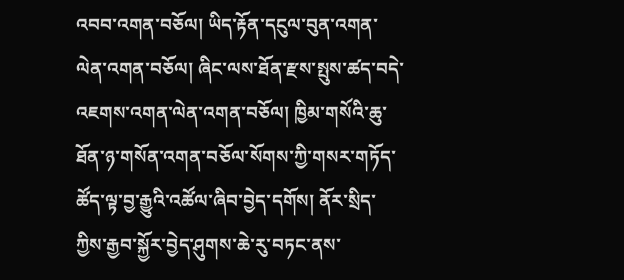འབབ་འགན་བཅོལ། ཡིད་རྟོན་དངུལ་བུན་འགན་ལེན་འགན་བཅོལ། ཞིང་ལས་ཐོན་རྫས་སྤུས་ཚད་བདེ་འཇགས་འགན་ལེན་འགན་བཅོལ། ཁྱིམ་གསོའི་ཆུ་ཐོན་ཉ་གསོན་འགན་བཅོལ་སོགས་ཀྱི་གསར་གཏོད་ཚོད་ལྟ་བྱ་རྒྱུའི་འཚོལ་ཞིབ་བྱེད་དགོས། ནོར་སྲིད་ཀྱིས་རྒྱབ་སྐྱོར་བྱེད་ཤུགས་ཆེ་རུ་བཏང་ནས་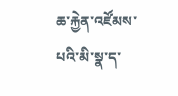ཆ་རྐྱེན་འཛོམས་པའི་མི་སྣ་ད་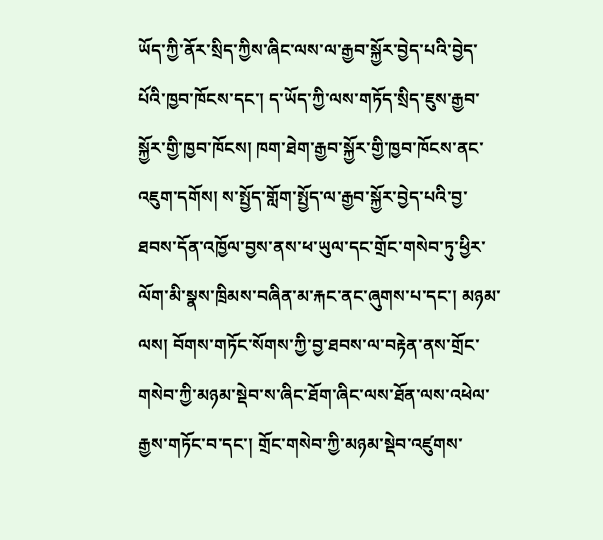ཡོད་ཀྱི་ནོར་སྲིད་ཀྱིས་ཞིང་ལས་ལ་རྒྱབ་སྐྱོར་བྱེད་པའི་བྱེད་པོའི་ཁྱབ་ཁོངས་དང་། ད་ཡོད་ཀྱི་ལས་གཏོད་སྲིད་ཇུས་རྒྱབ་སྐྱོར་གྱི་ཁྱབ་ཁོངས། ཁག་ཐེག་རྒྱབ་སྐྱོར་གྱི་ཁྱབ་ཁོངས་ནང་འཇུག་དགོས། ས་སྤྱོད་གློག་སྤྱོད་ལ་རྒྱབ་སྐྱོར་བྱེད་པའི་བྱ་ཐབས་དོན་འཁྱོལ་བྱས་ནས་ཕ་ཡུལ་དང་གྲོང་གསེབ་ཏུ་ཕྱིར་ལོག་མི་སྣས་ཁྲིམས་བཞིན་མ་རྐང་ནང་ཞུགས་པ་དང་། མཉམ་ལས། བོགས་གཏོང་སོགས་ཀྱི་བྱ་ཐབས་ལ་བརྟེན་ནས་གྲོང་གསེབ་ཀྱི་མཉམ་སྡེབ་ས་ཞིང་ཐོག་ཞིང་ལས་ཐོན་ལས་འཕེལ་རྒྱས་གཏོང་བ་དང་། གྲོང་གསེབ་ཀྱི་མཉམ་སྡེབ་འཛུགས་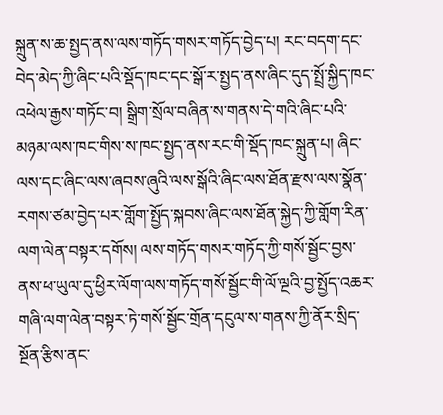སྐྲུན་ས་ཆ་སྤྱད་ནས་ལས་གཏོད་གསར་གཏོད་བྱེད་པ། རང་བདག་དང་བེད་མེད་ཀྱི་ཞིང་པའི་སྡོད་ཁང་དང་སྒོ་ར་སྤྱད་ནས་ཞིང་དུད་སྤྲོ་སྐྱིད་ཁང་འཕེལ་རྒྱས་གཏོང་བ། སྒྲིག་སྲོལ་བཞིན་ས་གནས་དེ་གའི་ཞིང་པའི་མཉམ་ལས་ཁང་གིས་ས་ཁང་སྤྱད་ནས་རང་གི་སྡོད་ཁང་སྐྲུན་པ། ཞིང་ལས་དང་ཞིང་ལས་ཞབས་ཞུའི་ལས་སྒོའི་ཞིང་ལས་ཐོན་རྫས་ལས་སྣོན་རགས་ཙམ་བྱེད་པར་གློག་སྤྱོད་སྐབས་ཞིང་ལས་ཐོན་སྐྱེད་ཀྱི་གློག་རིན་ལག་ལེན་བསྟར་དགོས། ལས་གཏོད་གསར་གཏོད་ཀྱི་གསོ་སྦྱོང་བྱས་ནས་ཕ་ཡུལ་དུ་ཕྱིར་ལོག་ལས་གཏོད་གསོ་སྦྱོང་གི་ལོ་ལྔའི་བྱ་སྤྱོད་འཆར་གཞི་ལག་ལེན་བསྟར་ཏེ་གསོ་སྦྱོང་གྲོན་དངུལ་ས་གནས་ཀྱི་ནོར་སྲིད་སྔོན་རྩིས་ནང་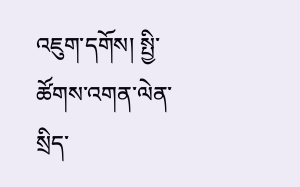འཇུག་དགོས། སྤྱི་ཚོགས་འགན་ལེན་སྲིད་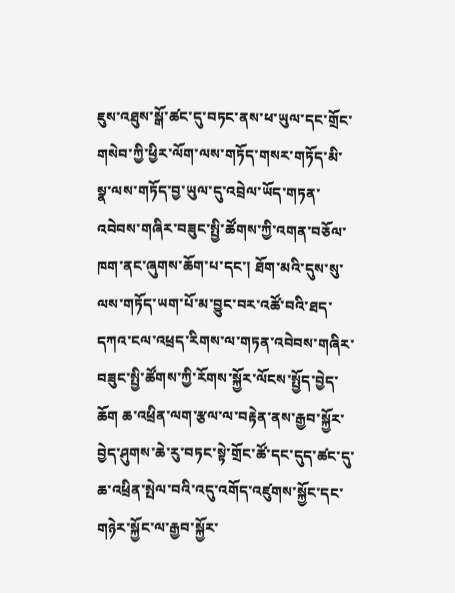ཇུས་འཐུས་སྒོ་ཚང་དུ་བཏང་ནས་ཕ་ཡུལ་དང་གྲོང་གསེབ་ཀྱི་ཕྱིར་ལོག་ལས་གཏོད་གསར་གཏོད་མི་སྣ་ལས་གཏོད་བྱ་ཡུལ་དུ་འབྲེལ་ཡོད་གཏན་འབེབས་གཞིར་བཟུང་སྤྱི་ཚོགས་ཀྱི་འགན་བཅོལ་ཁག་ནང་ཞུགས་ཆོག་པ་དང་། ཐོག་མའི་དུས་སུ་ལས་གཏོད་ཡག་པོ་མ་བྱུང་བར་འཚོ་བའི་ཐད་དཀའ་ངལ་འཕྲད་རིགས་ལ་གཏན་འབེབས་གཞིར་བཟུང་སྤྱི་ཚོགས་ཀྱི་རོགས་སྐྱོར་ལོངས་སྤྱོད་བྱེད་ཆོག ཆ་འཕྲིན་ལག་རྩལ་ལ་བརྟེན་ནས་རྒྱབ་སྐྱོར་བྱེད་ཤུགས་ཆེ་རུ་བཏང་སྟེ་གྲོང་ཚོ་དང་དུད་ཚང་དུ་ཆ་འཕྲིན་སྤེལ་བའི་འདུ་འགོད་འཛུགས་སྐྱོང་དང་གཉེར་སྐྱོང་ལ་རྒྱབ་སྐྱོར་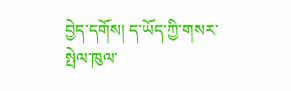བྱེད་དགོས། ད་ཡོད་ཀྱི་གསར་སྤེལ་ཁུལ་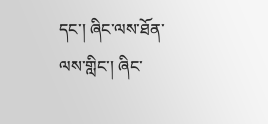དང་། ཞིང་ལས་ཐོན་ལས་གླིང་། ཞིང་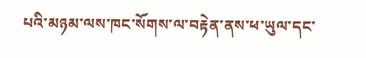པའི་མཉམ་ལས་ཁང་སོགས་ལ་བརྟེན་ནས་ཕ་ཡུལ་དང་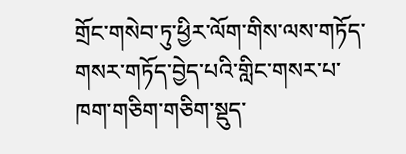གྲོང་གསེབ་ཏུ་ཕྱིར་ལོག་གིས་ལས་གཏོད་གསར་གཏོད་བྱེད་པའི་གླིང་གསར་པ་ཁག་གཅིག་གཅིག་སྡུད་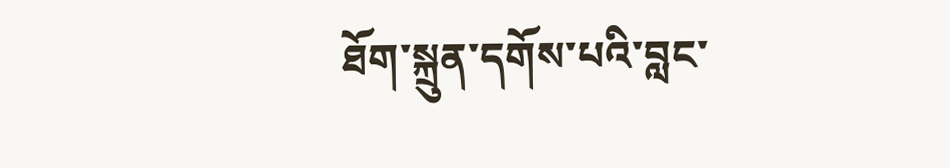ཐོག་སྐྲུན་དགོས་པའི་བླང་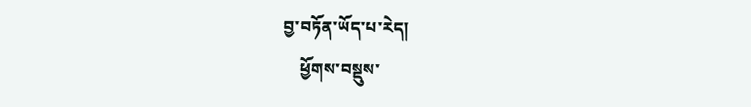བྱ་བཏོན་ཡོད་པ་རེད།
    ཕྱོགས་བསྡུས་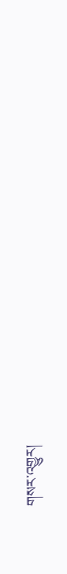གསར་འགྱུར།